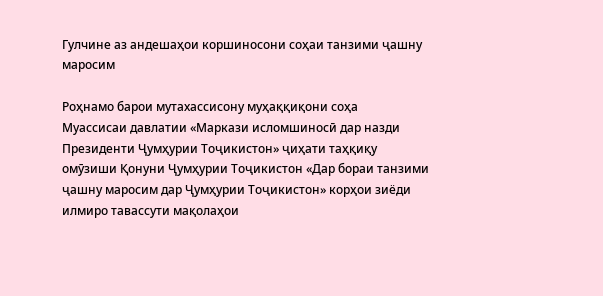Гулчине аз андешаҳои коршиносони соҳаи танзими ҷашну маросим

Роҳнамо барои мутахассисону муҳаққиқони соҳа
Муассисаи давлатии «Маркази исломшиносӣ дар назди Президенти Ҷумҳурии Тоҷикистон» ҷиҳати таҳқиқу омӯзиши Қонуни Ҷумҳурии Тоҷикистон «Дар бораи танзими ҷашну маросим дар Ҷумҳурии Тоҷикистон» корҳои зиёди илмиро тавассути мақолаҳои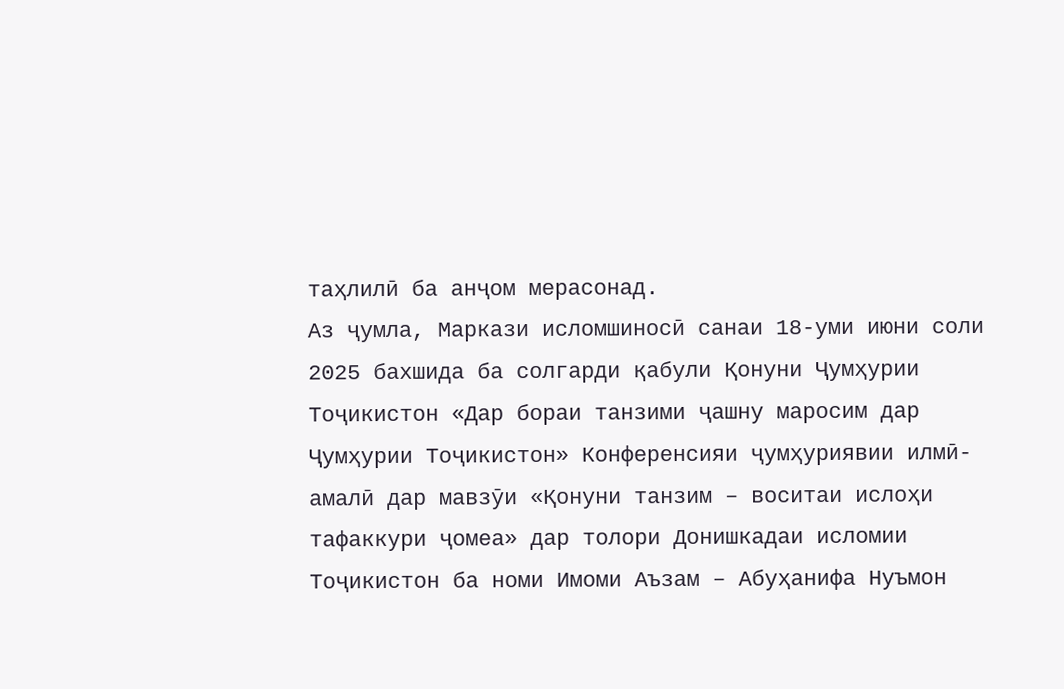таҳлилӣ ба анҷом мерасонад.
Аз ҷумла, Маркази исломшиносӣ санаи 18-уми июни соли 2025 бахшида ба солгарди қабули Қонуни Ҷумҳурии Тоҷикистон «Дар бораи танзими ҷашну маросим дар Ҷумҳурии Тоҷикистон» Конференсияи ҷумҳуриявии илмӣ-амалӣ дар мавзӯи «Қонуни танзим – воситаи ислоҳи тафаккури ҷомеа» дар толори Донишкадаи исломии Тоҷикистон ба номи Имоми Аъзам – Абуҳанифа Нуъмон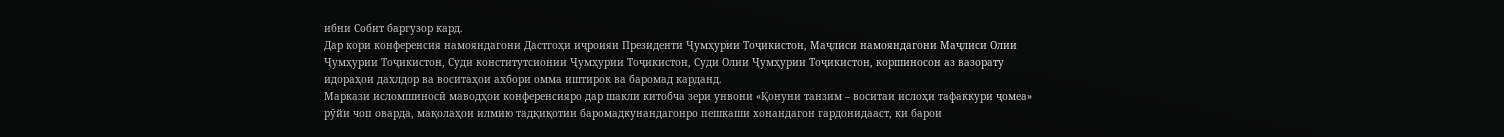ибни Собит баргузор кард.
Дар кори конференсия намояндагони Дастгоҳи иҷроияи Президенти Ҷумҳурии Тоҷикистон, Маҷлиси намояндагони Маҷлиси Олии Ҷумҳурии Тоҷикистон, Суди конститутсионии Ҷумҳурии Тоҷикистон, Суди Олии Ҷумҳурии Тоҷикистон, коршиносон аз вазорату идораҳои дахлдор ва воситаҳои ахбори омма иштирок ва баромад карданд.
Маркази исломшиносӣ маводҳои конференсияро дар шакли китобча зери унвони «Қонуни танзим – воситаи ислоҳи тафаккури ҷомеа» рӯйи чоп оварда, мақолаҳои илмию тадқиқотии баромадкунандагонро пешкаши хонандагон гардонидааст, ки барои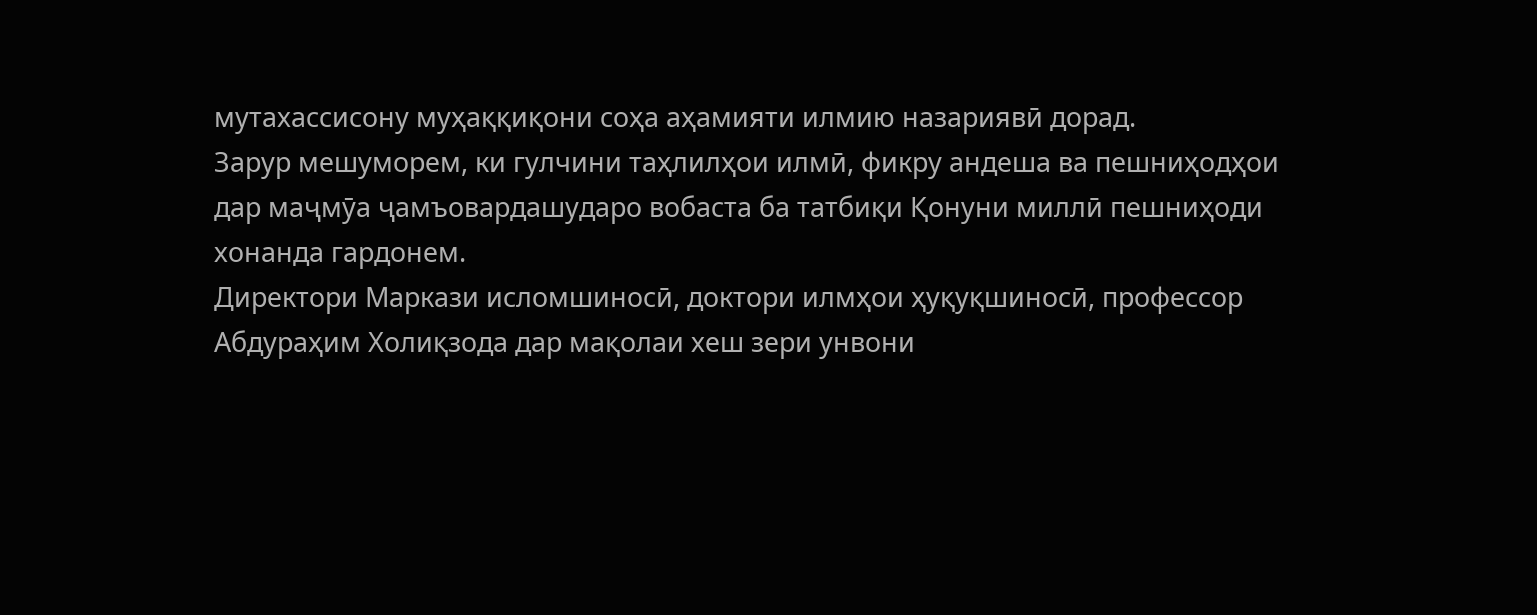мутахассисону муҳаққиқони соҳа аҳамияти илмию назариявӣ дорад.
Зарур мешуморем, ки гулчини таҳлилҳои илмӣ, фикру андеша ва пешниҳодҳои дар маҷмӯа ҷамъовардашударо вобаста ба татбиқи Қонуни миллӣ пешниҳоди хонанда гардонем.
Директори Маркази исломшиносӣ, доктори илмҳои ҳуқуқшиносӣ, профессор Абдураҳим Холиқзода дар мақолаи хеш зери унвони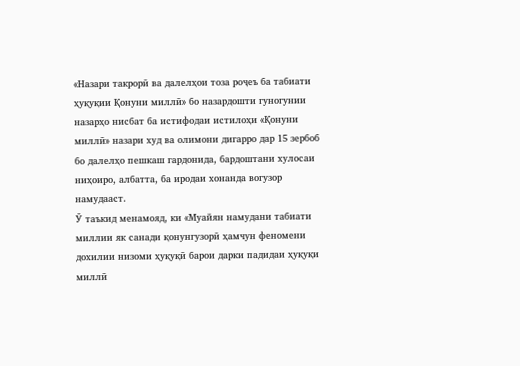«Назари такрорӣ ва далелҳои тоза роҷеъ ба табиати ҳуқуқии Қонуни миллӣ» бо назардошти гуногунии назарҳо нисбат ба истифодаи истилоҳи «Қонуни миллӣ» назари худ ва олимони дигарро дар 15 зербоб бо далелҳо пешкаш гардонида, бардоштани хулосаи ниҳоиро, албатта, ба иродаи хонанда вогузор намудааст.
Ӯ таъкид менамояд, ки «Муайян намудани табиати миллии як санади қонунгузорӣ ҳамчун феномени дохилии низоми ҳуқуқӣ барои дарки падидаи ҳуқуқи миллӣ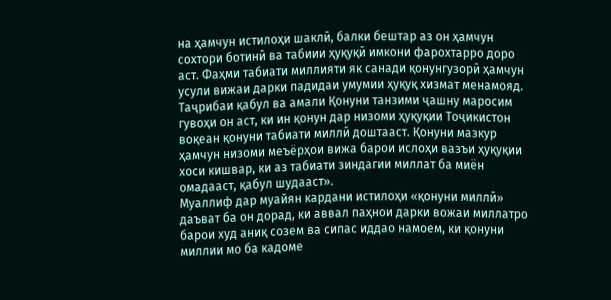на ҳамчун истилоҳи шаклӣ, балки бештар аз он ҳамчун сохтори ботинӣ ва табиии ҳуқуқӣ имкони фарохтарро доро аст. Фаҳми табиати миллияти як санади қонунгузорӣ ҳамчун усули вижаи дарки падидаи умумии ҳуқуқ хизмат менамояд. Таҷрибаи қабул ва амали Қонуни танзими ҷашну маросим гувоҳи он аст, ки ин қонун дар низоми ҳуқуқии Тоҷикистон воқеан қонуни табиати миллӣ доштааст. Қонуни мазкур ҳамчун низоми меъёрҳои вижа барои ислоҳи вазъи ҳуқуқии хоси кишвар, ки аз табиати зиндагии миллат ба миён омадааст, қабул шудааст».
Муаллиф дар муайян кардани истилоҳи «қонуни миллӣ» даъват ба он дорад, ки аввал паҳнои дарки вожаи миллатро барои худ аниқ созем ва сипас иддао намоем, ки қонуни миллии мо ба кадоме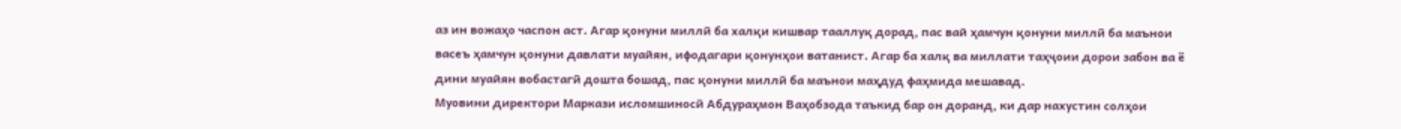аз ин вожаҳо часпон аст. Агар қонуни миллӣ ба халқи кишвар тааллуқ дорад, пас вай ҳамчун қонуни миллӣ ба маънои васеъ ҳамчун қонуни давлати муайян, ифодагари қонунҳои ватанист. Агар ба халқ ва миллати таҳҷоии дорои забон ва ё дини муайян вобастагӣ дошта бошад, пас қонуни миллӣ ба маънои маҳдуд фаҳмида мешавад.
Муовини директори Маркази исломшиносӣ Абдураҳмон Ваҳобзода таъкид бар он доранд, ки дар нахустин солҳои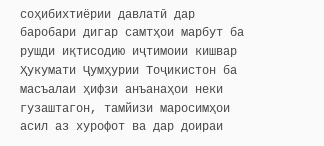соҳибихтиёрии давлатӣ дар баробари дигар самтҳои марбут ба рушди иқтисодию иҷтимоии кишвар Ҳукумати Ҷумҳурии Тоҷикистон ба масъалаи ҳифзи анъанаҳои неки гузаштагон, тамйизи маросимҳои асил аз хурофот ва дар доираи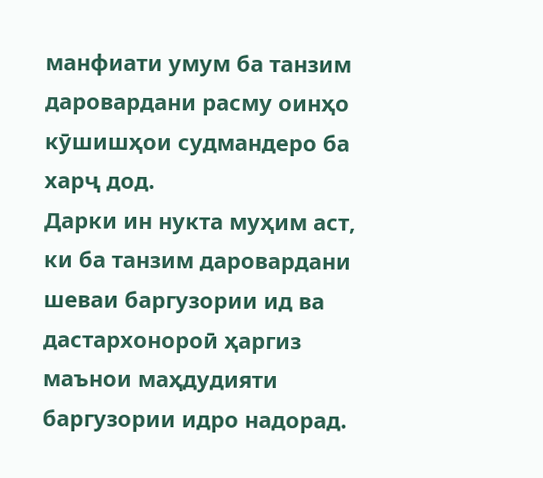манфиати умум ба танзим даровардани расму оинҳо кӯшишҳои судмандеро ба харҷ дод.
Дарки ин нукта муҳим аст, ки ба танзим даровардани шеваи баргузории ид ва дастархонороӣ ҳаргиз маънои маҳдудияти баргузории идро надорад.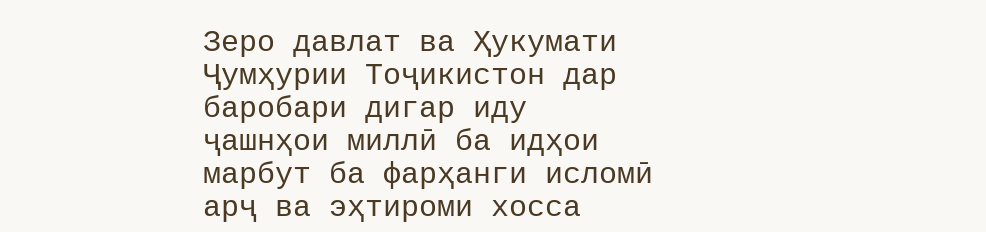Зеро давлат ва Ҳукумати Ҷумҳурии Тоҷикистон дар баробари дигар иду ҷашнҳои миллӣ ба идҳои марбут ба фарҳанги исломӣ арҷ ва эҳтироми хосса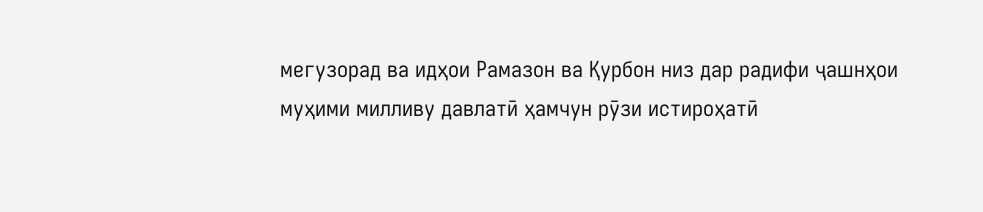мегузорад ва идҳои Рамазон ва Қурбон низ дар радифи ҷашнҳои муҳими милливу давлатӣ ҳамчун рӯзи истироҳатӣ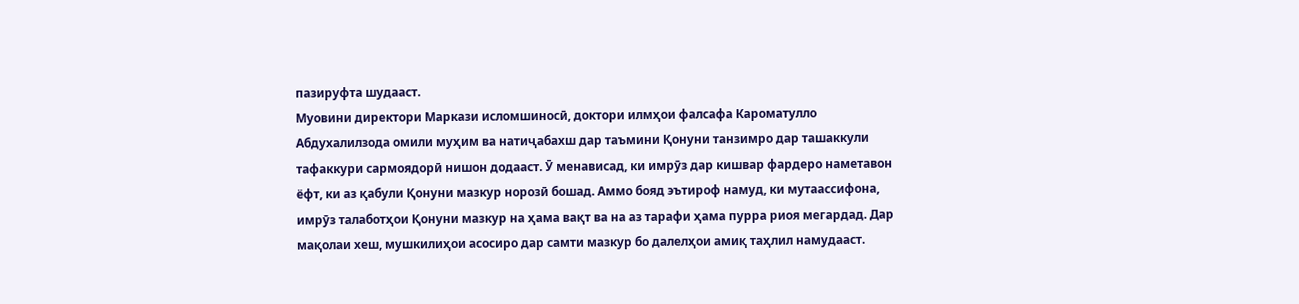пазируфта шудааст.
Муовини директори Маркази исломшиносӣ, доктори илмҳои фалсафа Кароматулло Абдухалилзода омили муҳим ва натиҷабахш дар таъмини Қонуни танзимро дар ташаккули тафаккури сармоядорӣ нишон додааст. Ӯ менависад, ки имрӯз дар кишвар фардеро наметавон ёфт, ки аз қабули Қонуни мазкур норозӣ бошад. Аммо бояд эътироф намуд, ки мутаассифона, имрӯз талаботҳои Қонуни мазкур на ҳама вақт ва на аз тарафи ҳама пурра риоя мегардад. Дар мақолаи хеш, мушкилиҳои асосиро дар самти мазкур бо далелҳои амиқ таҳлил намудааст.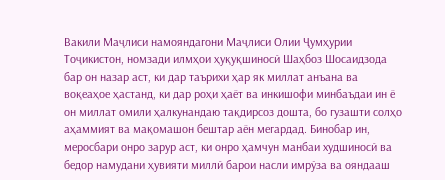Вакили Маҷлиси намояндагони Маҷлиси Олии Ҷумҳурии Тоҷикистон, номзади илмҳои ҳуқуқшиносӣ Шаҳбоз Шосаидзода бар он назар аст, ки дар таърихи ҳар як миллат анъана ва воқеаҳое ҳастанд, ки дар роҳи ҳаёт ва инкишофи минбаъдаи ин ё он миллат омили ҳалкунандаю тақдирсоз дошта, бо гузашти солҳо аҳаммият ва мақомашон бештар аён мегардад. Бинобар ин, меросбари онро зарур аст, ки онро ҳамчун манбаи худшиносӣ ва бедор намудани ҳувияти миллӣ барои насли имрӯза ва ояндааш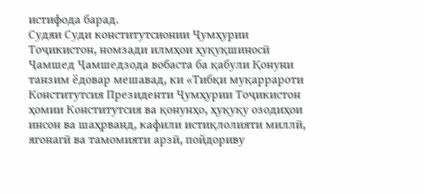истифода барад.
Судяи Суди конститутсионии Ҷумҳурии Тоҷикистон, номзади илмҳои ҳуқуқшиносӣ Ҷамшед Ҷамшедзода вобаста ба қабули Қонуни танзим ёдовар мешавад, ки «Тибқи муқаррароти Конститутсия Президенти Ҷумҳурии Тоҷикистон ҳомии Конститутсия ва қонунҳо, ҳуқуқу озодиҳои инсон ва шаҳрванд, кафили истиқлолияти миллӣ, ягонагӣ ва тамомияти арзӣ, пойдориву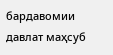бардавомии давлат маҳсуб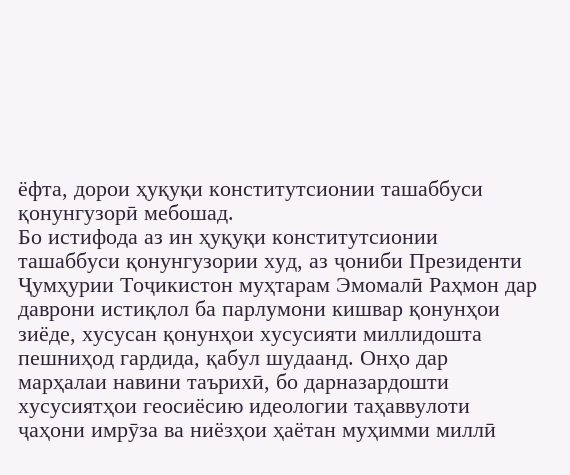ёфта, дорои ҳуқуқи конститутсионии ташаббуси қонунгузорӣ мебошад.
Бо истифода аз ин ҳуқуқи конститутсионии ташаббуси қонунгузории худ, аз ҷониби Президенти Ҷумҳурии Тоҷикистон муҳтарам Эмомалӣ Раҳмон дар даврони истиқлол ба парлумони кишвар қонунҳои зиёде, хусусан қонунҳои хусусияти миллидошта пешниҳод гардида, қабул шудаанд. Онҳо дар марҳалаи навини таърихӣ, бо дарназардошти хусусиятҳои геосиёсию идеологии таҳаввулоти ҷаҳони имрӯза ва ниёзҳои ҳаётан муҳимми миллӣ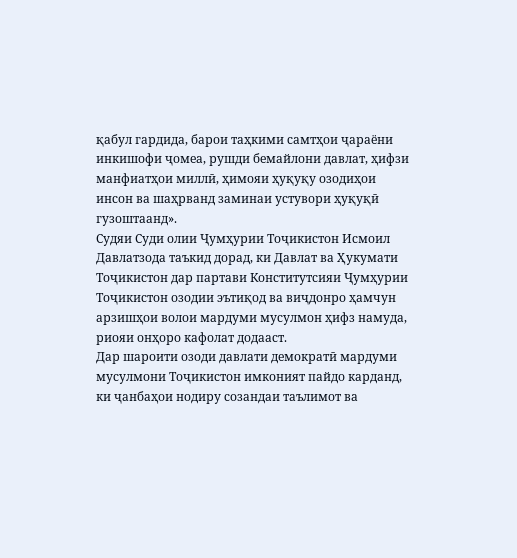қабул гардида, барои таҳкими самтҳои ҷараёни инкишофи ҷомеа, рушди бемайлони давлат, ҳифзи манфиатҳои миллӣ, ҳимояи ҳуқуқу озодиҳои инсон ва шаҳрванд заминаи устувори ҳуқуқӣ гузоштаанд».
Судяи Суди олии Ҷумҳурии Тоҷикистон Исмоил Давлатзода таъкид дорад, ки Давлат ва Ҳукумати Тоҷикистон дар партави Конститутсияи Ҷумҳурии Тоҷикистон озодии эътиқод ва виҷдонро ҳамчун арзишҳои волои мардуми мусулмон ҳифз намуда, риояи онҳоро кафолат додааст.
Дар шароити озоди давлати демократӣ мардуми мусулмони Тоҷикистон имконият пайдо карданд, ки ҷанбаҳои нодиру созандаи таълимот ва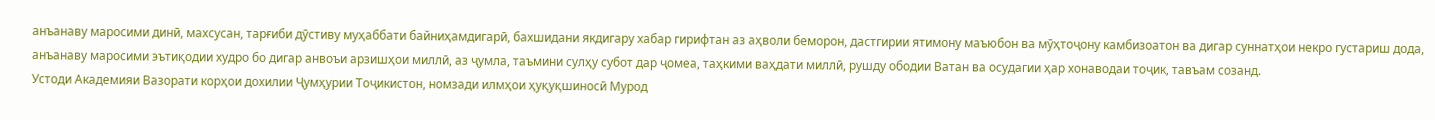анъанаву маросими динӣ, махсусан, тарғиби дӯстиву муҳаббати байниҳамдигарӣ, бахшидани якдигару хабар гирифтан аз аҳволи беморон, дастгирии ятимону маъюбон ва мӯҳтоҷону камбизоатон ва дигар суннатҳои некро густариш дода, анъанаву маросими эътиқодии худро бо дигар анвоъи арзишҳои миллӣ, аз ҷумла, таъмини сулҳу субот дар ҷомеа, таҳкими ваҳдати миллӣ, рушду ободии Ватан ва осудагии ҳар хонаводаи тоҷик, тавъам созанд.
Устоди Академияи Вазорати корҳои дохилии Ҷумҳурии Тоҷикистон, номзади илмҳои ҳуқуқшиносӣ Мурод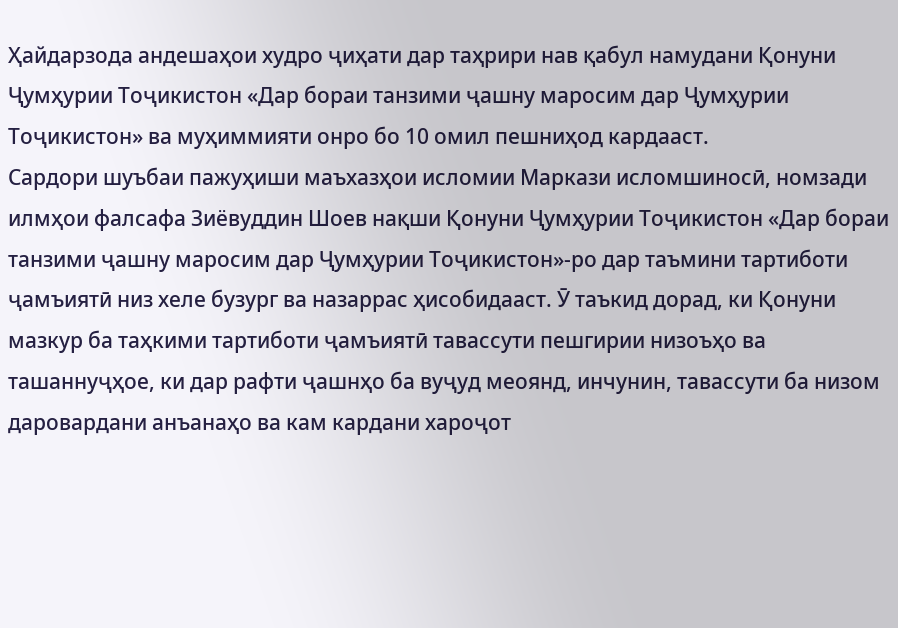Ҳайдарзода андешаҳои худро ҷиҳати дар таҳрири нав қабул намудани Қонуни Ҷумҳурии Тоҷикистон «Дар бораи танзими ҷашну маросим дар Ҷумҳурии Тоҷикистон» ва муҳиммияти онро бо 10 омил пешниҳод кардааст.
Сардори шуъбаи пажуҳиши маъхазҳои исломии Маркази исломшиносӣ, номзади илмҳои фалсафа Зиёвуддин Шоев нақши Қонуни Ҷумҳурии Тоҷикистон «Дар бораи танзими ҷашну маросим дар Ҷумҳурии Тоҷикистон»-ро дар таъмини тартиботи ҷамъиятӣ низ хеле бузург ва назаррас ҳисобидааст. Ӯ таъкид дорад, ки Қонуни мазкур ба таҳкими тартиботи ҷамъиятӣ тавассути пешгирии низоъҳо ва ташаннуҷҳое, ки дар рафти ҷашнҳо ба вуҷуд меоянд, инчунин, тавассути ба низом даровардани анъанаҳо ва кам кардани хароҷот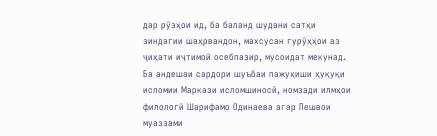дар рӯзҳои ид, ба баланд шудани сатҳи зиндагии шаҳрвандон, махсусан гурӯҳҳои аз ҷиҳати иҷтимоӣ осебпазир, мусоидат мекунад.
Ба андешаи сардори шуъбаи пажуҳиши ҳуқуқи исломии Маркази исломшиносӣ, номзади илмҳои филологӣ Шарифамо Одинаева агар Пешвои муаззами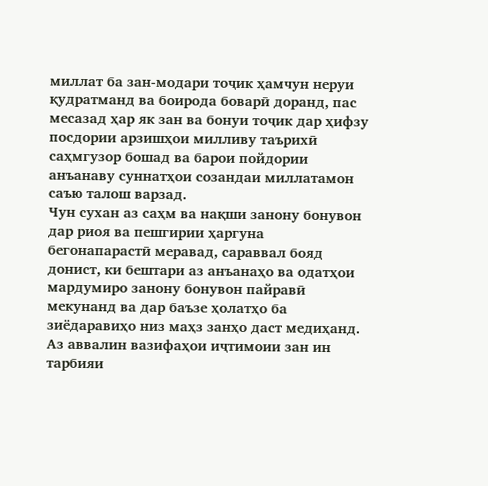миллат ба зан-модари тоҷик ҳамчун неруи қудратманд ва боирода боварӣ доранд, пас месазад ҳар як зан ва бонуи тоҷик дар ҳифзу посдории арзишҳои милливу таърихӣ саҳмгузор бошад ва барои пойдории анъанаву суннатҳои созандаи миллатамон саъю талош варзад.
Чун сухан аз саҳм ва нақши занону бонувон дар риоя ва пешгирии ҳаргуна бегонапарастӣ меравад, сараввал бояд донист, ки бештари аз анъанаҳо ва одатҳои мардумиро занону бонувон пайравӣ мекунанд ва дар баъзе ҳолатҳо ба зиёдаравиҳо низ маҳз занҳо даст медиҳанд. Аз аввалин вазифаҳои иҷтимоии зан ин тарбияи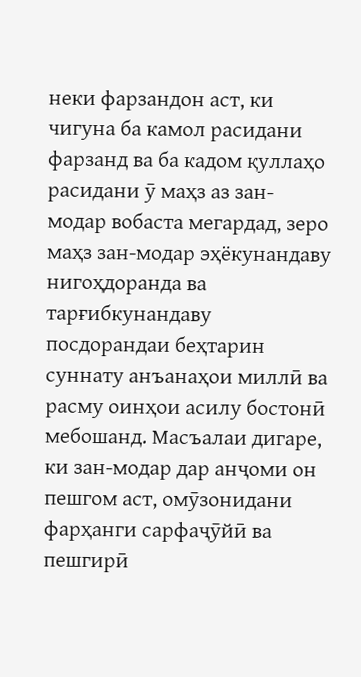неки фарзандон аст, ки чигуна ба камол расидани фарзанд ва ба кадом қуллаҳо расидани ӯ маҳз аз зан-модар вобаста мегардад, зеро маҳз зан-модар эҳёкунандаву нигоҳдоранда ва тарғибкунандаву посдорандаи беҳтарин суннату анъанаҳои миллӣ ва расму оинҳои асилу бостонӣ мебошанд. Масъалаи дигаре, ки зан-модар дар анҷоми он пешгом аст, омӯзонидани фарҳанги сарфаҷӯйӣ ва пешгирӣ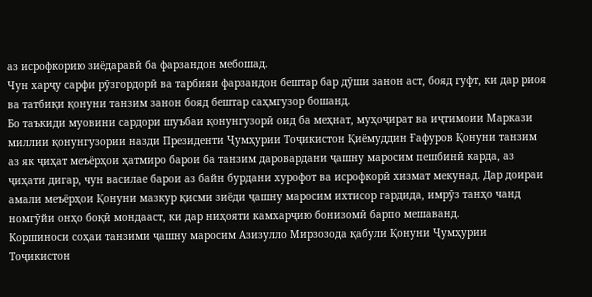аз исрофкорию зиёдаравӣ ба фарзандон мебошад.
Чун харҷу сарфи рӯзгордорӣ ва тарбияи фарзандон бештар бар дӯши занон аст, бояд гуфт, ки дар риоя ва татбиқи қонуни танзим занон бояд бештар саҳмгузор бошанд.
Бо таъкиди муовини сардори шуъбаи қонунгузорӣ оид ба меҳнат, муҳоҷират ва иҷтимоии Маркази миллии қонунгузории назди Президенти Ҷумҳурии Тоҷикистон Қиёмуддин Ғафуров Қонуни танзим аз як ҷиҳат меъёрҳои ҳатмиро барои ба танзим даровардани ҷашну маросим пешбинӣ карда, аз ҷиҳати дигар, чун василае барои аз байн бурдани хурофот ва исрофкорӣ хизмат мекунад. Дар доираи амали меъёрҳои Қонуни мазкур қисми зиёди ҷашну маросим ихтисор гардида, имрӯз танҳо чанд номгӯйи онҳо боқӣ мондааст, ки дар ниҳояти камхарҷию бонизомӣ барпо мешаванд.
Коршиноси соҳаи танзими ҷашну маросим Азизулло Мирзозода қабули Қонуни Ҷумҳурии Тоҷикистон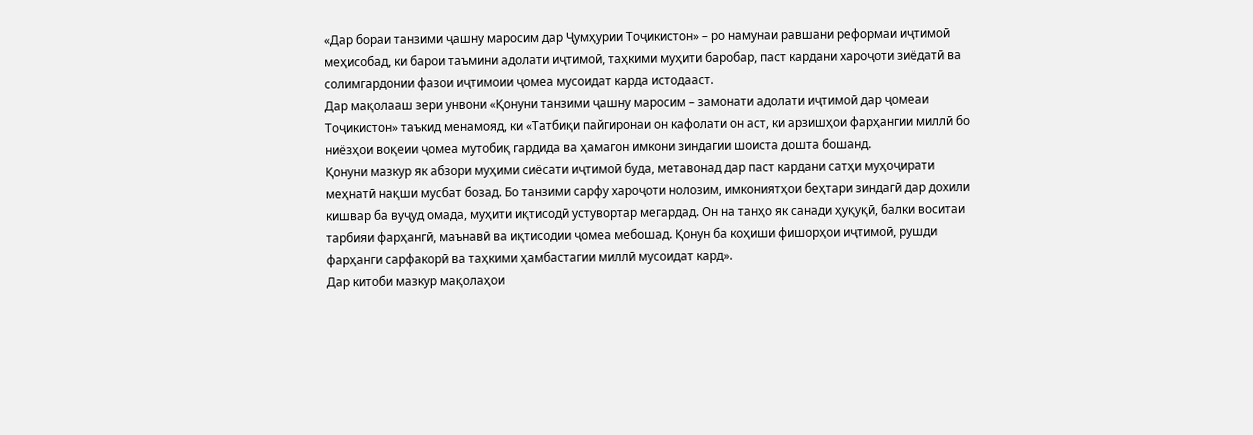«Дар бораи танзими ҷашну маросим дар Ҷумҳурии Тоҷикистон» – ро намунаи равшани реформаи иҷтимоӣ меҳисобад, ки барои таъмини адолати иҷтимоӣ, таҳкими муҳити баробар, паст кардани хароҷоти зиёдатӣ ва солимгардонии фазои иҷтимоии ҷомеа мусоидат карда истодааст.
Дар мақолааш зери унвони «Қонуни танзими ҷашну маросим – замонати адолати иҷтимоӣ дар ҷомеаи Тоҷикистон» таъкид менамояд, ки «Татбиқи пайгиронаи он кафолати он аст, ки арзишҳои фарҳангии миллӣ бо ниёзҳои воқеии ҷомеа мутобиқ гардида ва ҳамагон имкони зиндагии шоиста дошта бошанд.
Қонуни мазкур як абзори муҳими сиёсати иҷтимоӣ буда, метавонад дар паст кардани сатҳи муҳоҷирати меҳнатӣ нақши мусбат бозад. Бо танзими сарфу хароҷоти нолозим, имкониятҳои беҳтари зиндагӣ дар дохили кишвар ба вуҷуд омада, муҳити иқтисодӣ устувортар мегардад. Он на танҳо як санади ҳуқуқӣ, балки воситаи тарбияи фарҳангӣ, маънавӣ ва иқтисодии ҷомеа мебошад. Қонун ба коҳиши фишорҳои иҷтимоӣ, рушди фарҳанги сарфакорӣ ва таҳкими ҳамбастагии миллӣ мусоидат кард».
Дар китоби мазкур мақолаҳои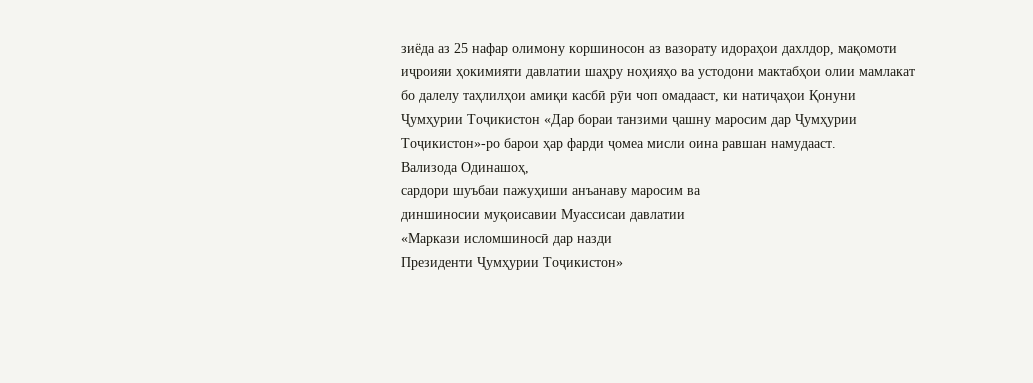зиёда аз 25 нафар олимону коршиносон аз вазорату идораҳои дахлдор, мақомоти иҷроияи ҳокимияти давлатии шаҳру ноҳияҳо ва устодони мактабҳои олии мамлакат бо далелу таҳлилҳои амиқи касбӣ рӯи чоп омадааст, ки натиҷаҳои Қонуни Ҷумҳурии Тоҷикистон «Дар бораи танзими ҷашну маросим дар Ҷумҳурии Тоҷикистон»-ро барои ҳар фарди ҷомеа мисли оина равшан намудааст.
Вализода Одинашоҳ,
сардори шуъбаи пажуҳиши анъанаву маросим ва
диншиносии муқоисавии Муассисаи давлатии
«Маркази исломшиносӣ дар назди
Президенти Ҷумҳурии Тоҷикистон»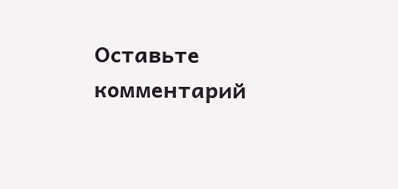Оставьте комментарий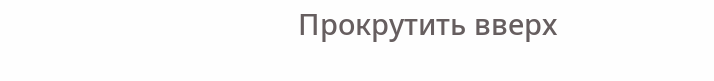Прокрутить вверх